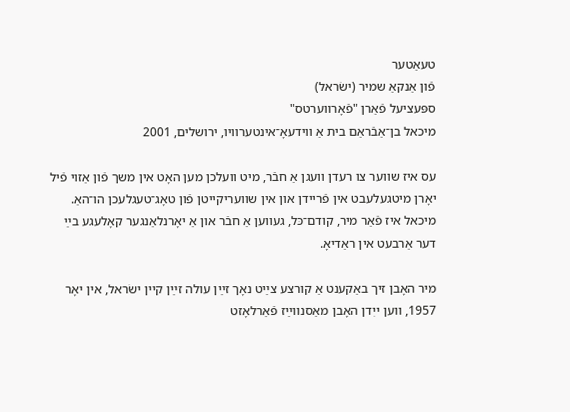טעאַטער
פֿון אַנקאַ שמיר (ישׂראל)
ספּעציעל פֿאַרן "פֿאָרװערטס"
מיכאל בן־אַבֿראַם בית אַ ווידעאָ־אינטערוויו, ירושלים, 2001

עס איז שווער צו רעדן וועגן אַ חבֿר, מיט וועלכן מען האָט אין משך פֿון אַזוי פֿיל יאָרן מיטגעלעבט אין פֿריידן און אין שוועריקייטן פֿון טאָג־טעגלעכן הו־האַ. מיכאל איז פֿאַר מיר, קודם־כּל, געווען אַ חבֿר און אַ יאָרנלאַנגער קאָלעגע בײַ דער אַרבעט אין ראַדיאָ.

מיר האָבן זיך באַקענט אַ קורצע צײַט נאָך זײַן עולה זײַן קיין ישׂראל, אין יאָר 1957, ווען ייִדן האָבן מאַסנווײַז פֿאַרלאָזט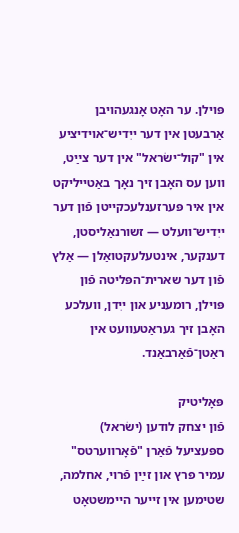פּוילן. ער האָט אָנגעהויבן אַרבעטן אין דער ייִדיש־אוידיציע אין "קול־ישׂראל" אין דער צײַט, ווען עס האָבן זיך נאָך באַטייליקט אין איר פּערזענלעכקייטן פֿון דער ייִדיש־וועלט — זשורנאַליסטן, דענקער, אינטעלעקטואַלן — אַלץ פֿון דער שארית־הפּליטה פֿון פּוילן, רומעניע און ייִדן, וועלכע האָבן זיך געראַטעוועט אין ראַטן־פֿאַרבאַנד.

פּאָליטיק
פֿון יצחק לודען (ישׂראל)
ספּעציעל פֿאַרן "פֿאָרװערטס"
עמיר פּרץ און זײַן פֿרוי, אחלמה, שטימען אין זייער היימשטאָט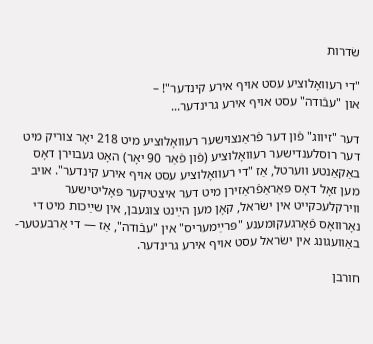שׂדרות

"די רעוואָלוציע עסט אויף אירע קינדער"! –
און "עבֿודה" עסט אויף אירע גרינדער...

דער "זיווג" פֿון דער פֿראַנצוישער רעוואָלוציע מיט 218 יאָר צוריק מיט דער רוסלענדישער רעוואָלוציע (פֿון פֿאַר 90 יאָר) האָט געבוירן דאָס באַקאַנטע ווערטל, אַז "די רעוואָלוציע עסט אויף אירע קינדער". אויב מען זאָל דאָס פּאַראַפֿראַזירן מיט דער איצטיקער פּאָליטישער ווירקלעכקייט אין ישׂראל, קאָן מען הײַנט צוגעבן, אין שײַכות מיט די נאָרוואָס פֿאָרגעקומענע "פּרײַמעריס" אין "עבֿודה", אַז — די אַרבעטער-באַוועגונג אין ישׂראל עסט אויף אירע גרינדער.

חורבן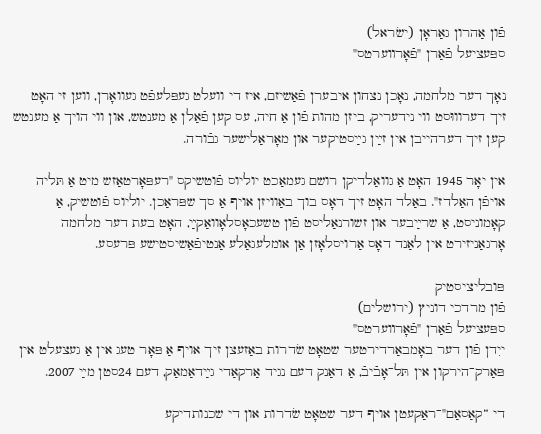פֿון אַהרון גאַראָן (ישׂראל)
ספּעציעל פֿאַרן "פֿאָרװערטס"

נאָך דער מלחמה, נאָכן נצחון איבערן פֿאַשיזם, איז די וועלט געפּלעפֿט געוואָרן, ווען זי האָט זיך דערוווּסט ווי נידעריק, ביזן מהות פֿון אַ חיה, עס קען פֿאַלן אַ מענטש, און ווי הויך אַ מענטש קען זיך דערהייבן אין זײַן גײַסטיקער און מאָראַלישער גבֿורה.

אין יאָר 1945 האָט אַ גוואַלדיקן רושם געמאַכט יוליוס פֿוטשיקס "רעפּאָרטאַזש מיט אַ תּליה אויפֿן האַלדז". באַלד האָט זיך דאָס בוך באַוויזן אויף אַ סך שפּראַכן. יוליוס פֿוטשיק, אַ קאָמוניסט, אַ שרײַבער און זשורנאַליסט פֿון טשעכאָסלאָוואַקײַ, האָט בעת דער מלחמה אָרגאַניזירט אין לאַנד דאָס אַרויסלאָזן אַן אומלעגאַלע אַנטיפֿאַשיסטישע פּרעסע.

פּובליציסטיק
פֿון מרדכי דוניץ (ירושלים)
ספּעציעל פֿאַרן "פֿאָרװערטס"
ייִדן פֿון דער באָמבאַרדירטער שטאָט שׂדרות באַזעצן זיך אויף אַ פּאָר טעג אין אַ געצעלט אין פּאַרק־הירקון אין תּל־אָבֿיבֿ, אַ דאַנק דעם נגיד אַרקאַדי גײַדאַמאַק, דעם 24סטן מײַ 2007.

די “קאַסאַם"־ראַקעטן אויף דער שטאָט שׂדרות און די שכנותדיקע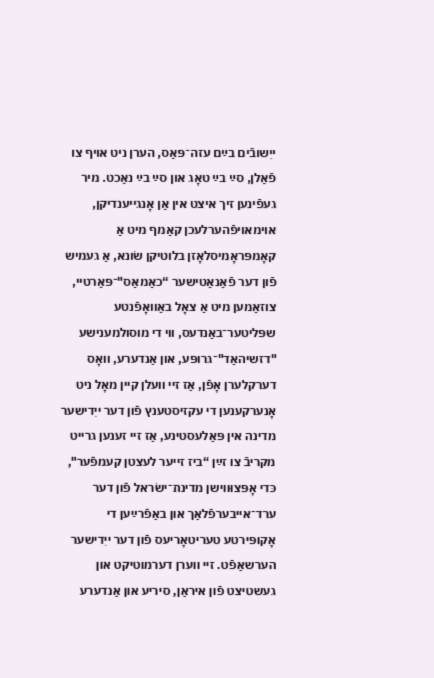ייִשובֿים בײַם עזה־פּאַס, הערן ניט אויף צו פֿאַלן, סײַ בײַ טאָג און סײַ בײַ נאַכט. מיר געפֿינען זיך איצט אין אַן אָנגייענדיקן, אוימאויפֿהערלעכן קאַמף מיט אַ קאָמפּראָמיסלאָזן בלוטיקן שׂונא, אַ געמיש פֿון דער פֿאַנאַטישער “כאַמאַס"־פּאַרטיי, צוזאַמען מיט אַ צאָל באַוואָפֿנטע שפּליטער־באַנדעס, ווי די מוסולמענישע "דזשיהאַד"־גרופּע, און אַנדערע, וואָס דערקלערן אָפֿן, אַז זיי וועלן קיין מאָל ניט אָנערקענען די עקזיסטענץ פֿון דער ייִדישער מדינה אין פּאַלעסטינע, אַז זיי זענען גרייט מקריבֿ צו זײַן “ביז זייער לעצטן קעמפֿער", כּדי אָפּצוּווישן מדינת־ישׂראל פֿון דער ערד־אייבערפֿלאַך און באַפֿרײַען די אָקופּירטע טעריטאָריעס פֿון דער ייִדישער הערשאַפֿט. זיי ווערן דערמוטיקט און געשטיצט פֿון איראַן, סיריע און אַנדערע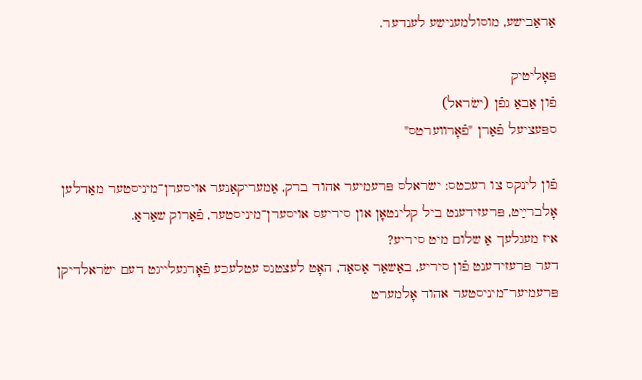אַראַבישע, מוסולמענישע לענדער.

פּאָליטיק
פֿון אַבאַ גפֿן (ישׂראל)
ספּעציעל פֿאַרן "פֿאָרװערטס"

פֿון לינקס צו רעכטס: ישׂראלס פּרעמיער אהוד ברק, אַמעריקאַנער אויסערן־מיניסטער מאַדלען אָלברײַט, פּרעזידענט ביל קלינטאָן און סיריעס אויסערן־מיניסטער, פֿאַרוק שאַראַ.
איז מעגלעך אַ שלום מיט סיריע?
דער פּרעזידענט פֿון סיריע, באַשאַר אַסאַד, האָט לעצטנס עטלעכע פֿאָרגעלייגט דעם ישׂראלדיקן פּרעמיער־מיניסטער אהוד אָלמערט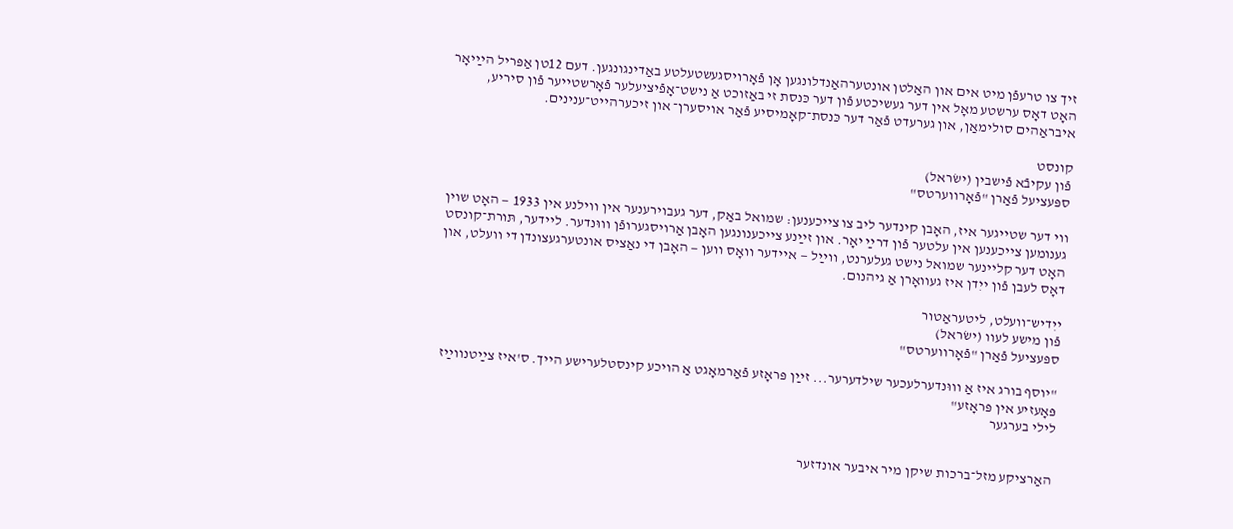זיך צו טרעפֿן מיט אים און האַלטן אונטערהאַנדלונגען אָן פֿאָרויסגעשטעלטע באַדינגונגען. דעם 12טן אַפּריל הײַיאָר האָט דאָס ערשטע מאָל אין דער געשיכטע פֿון דער כּנסת זי באַזוכט אַ נישט־אָפֿיציעלער פֿאָרשטייער פֿון סיריע, איבראַהים סולימאַן, און גערעדט פֿאַר דער כּנסת־קאָמיסיע פֿאַר אויסערן־ און זיכערהייט־ענינים.

קונסט
פֿון עקיבֿא פֿישבין (ישׂראל)
ספּעציעל פֿאַרן "פֿאָרװערטס"

ווי דער שטייגער איז, האָבן קינדער ליב צו צייכענען: שמואל באַק, דער געבוירענער אין ווילנע אין 1933 — האָט שוין גענומען צייכענען אין עלטער פֿון דרײַ יאָר. און זײַנע צייכענונגען האָבן אַרויסגערופֿן וווּנדער. ליידער, תּורת־קונסט האָט דער קליינער שמואל נישט געלערנט, ווײַל — איידער וואָס ווען — האָבן די נאַציס אונטערגעצונדן די וועלט, און דאָס לעבן פֿון ייִדן איז געוואָרן אַ גיהנום.

ייִדיש־וועלט, ליטעראַטור
פֿון מישע לעוו (ישׂראל)
ספּעציעל פֿאַרן "פֿאָרװערטס"

"יוסף בורג איז אַ וווּנדערלעכער שילדערער... זײַן פּראָזע פֿאַרמאָגט אַ הויכע קינסטלערישע הייך. ס'איז צײַטנווײַז פּאָעזיע אין פּראָזע"
לילי בערגער


האַרציקע מזל־ברכות שיקן מיר איבער אונדזער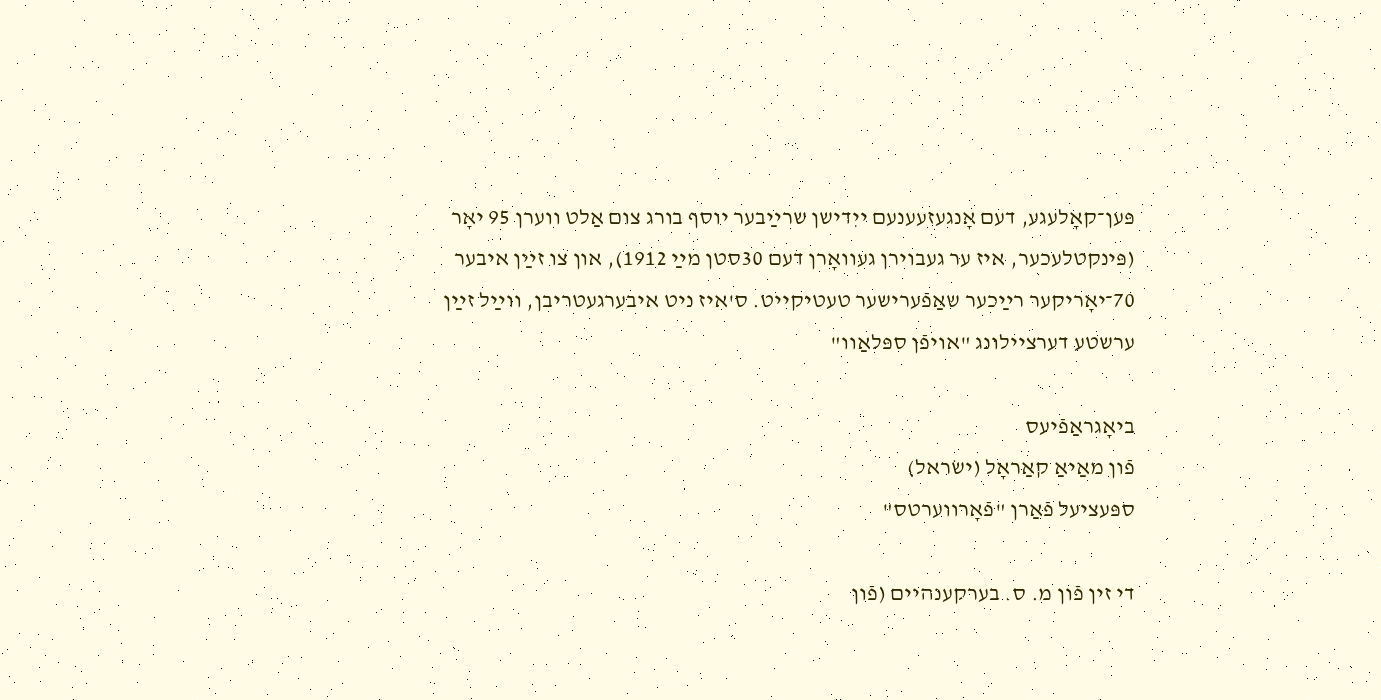פּען־קאָלעגע, דעם אָנגעזעענעם ייִדישן שרײַבער יוסף בורג צום אַלט ווערן 95 יאָר (פּינקטלעכער, איז ער געבוירן געוואָרן דעם 30סטן מײַ 1912), און צו זײַן איבער 70־יאָריקער רײַכער שאַפֿערישער טעטיקייט. ס'איז ניט איבערגעטריבן, ווײַל זײַן ערשטע דערציילונג "אויפֿן ספּלאַוו"

ביאָגראַפֿיעס
פֿון מאַיאַ קאַראָל (ישׂראל)
ספּעציעל פֿאַרן "פֿאָרװערטס"

די זין פֿון מ. ס. בערקענהיים (פֿון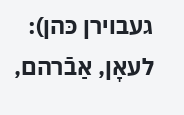געבוירן כּהן): לעאָן, אַבֿרהם,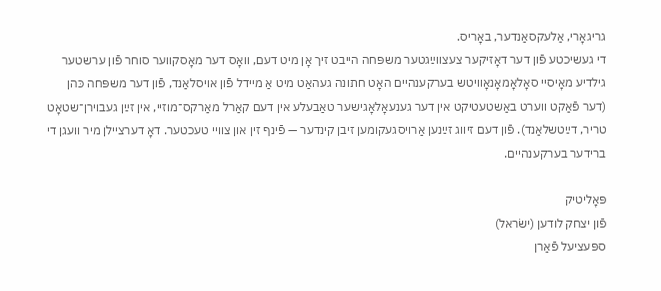גריגאָרי, אַלעקסאַנדער, באָריס.
די געשיכטע פֿון דער דאָזיקער צעצווײַגטער משפּחה הייבט זיך אָן מיט דעם, וואָס דער מאָסקווער סוחר פֿון ערשטער גילדיע מאָיסיי סאָלאָמאָנאָוויטש בערקענהיים האָט חתונה געהאַט מיט אַ מיידל פֿון אויסלאַנד, פֿון דער משפּחה כּהן (דער פֿאַקט ווערט באַשטעטיקט אין דער גענעאָלאָגישער טאַבעלע אין דעם קאַרל מאַרקס־מוזיי, אין זײַן געבוירן־שטאָט טריר, דײַטשלאַנד). פֿון דעם זיווג זײַנען אַרויסגעקומען זיבן קינדער — פֿינף זין און צוויי טעכטער. דאָ דערציילן מיר וועגן די ברידער בערקענהיים.

פּאָליטיק
פֿון יצחק לודען (ישׂראל)
ספּעציעל פֿאַרן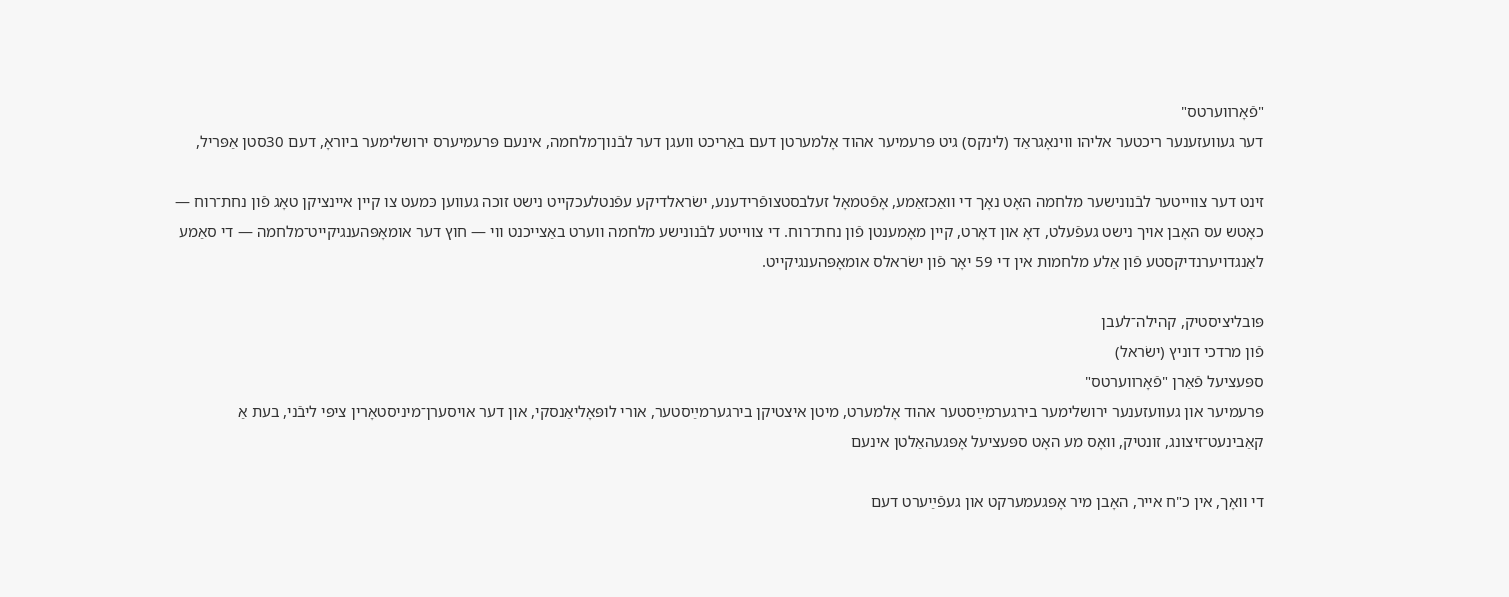"פֿאָרװערטס"
דער געוועזענער ריכטער אליהו ווינאָגראַד (לינקס) גיט פּרעמיער אהוד אָלמערטן דעם באַריכט וועגן דער לבֿנון־מלחמה, אינעם פּרעמיערס ירושלימער ביוראָ, דעם 30סטן אַפּריל,

זינט דער צווייטער לבֿנונישער מלחמה האָט נאָך די וואַכזאַמע, אָפֿטמאָל זעלבסטצופֿרידענע, ישׂראלדיקע עפֿנטלעכקייט נישט זוכה געווען כּמעט צו קיין איינציקן טאָג פֿון נחת־רוח — כאָטש עס האָבן אויך נישט געפֿעלט, דאָ און דאָרט, קיין מאָמענטן פֿון נחת־רוח. די צווייטע לבֿנונישע מלחמה ווערט באַצייכנט ווי — חוץ דער אומאָפּהענגיקייט־מלחמה — די סאַמע לאַנגדויערנדיקסטע פֿון אַלע מלחמות אין די 59 יאָר פֿון ישׂראלס אומאָפּהענגיקייט.

פּובליציסטיק, קהילה־לעבן
פֿון מרדכי דוניץ (ישׂראל)
ספּעציעל פֿאַרן "פֿאָרװערטס"
פּרעמיער און געוועזענער ירושלימער בירגערמײַסטער אהוד אָלמערט, מיטן איצטיקן בירגערמײַסטער, אורי לופּאָליאַנסקי, און דער אויסערן־מיניסטאָרין ציפּי ליבֿני, בעת אַ קאַבינעט־זיצונג, זונטיק, וואָס מע האָט ספּעציעל אָפּגעהאַלטן אינעם

די וואָך, אין כ"ח אייר, האָבן מיר אָפּגעמערקט און געפֿײַערט דעם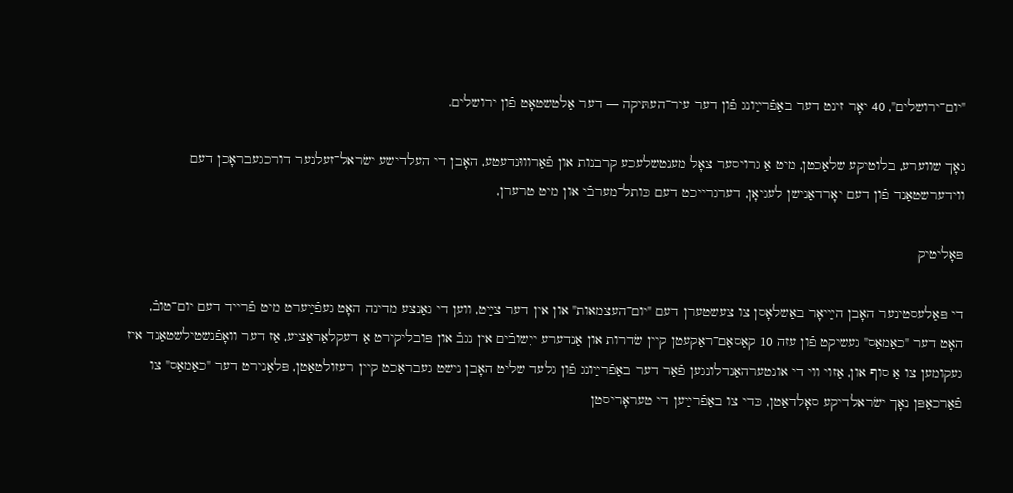"יום־ירושלים", 40 יאָר זינט דער באַפֿרײַונג פֿון דער עיר־העתּיקה — דער אַלטשטאָט פֿון ירושלים.

נאָך שווערע, בלוטיקע שלאַכטן, מיט אַ גרויסער צאָל מענטשלעכע קרבנות און פֿאַרוווּנדעטע, האָבן די העלדישע ישׂראל־זעלנער דורכגעבראָכן דעם ווידערשטאַנד פֿון דעם יאָרדאַנישן לעגיאָן, דערגרייכט דעם כּותל־מערבֿי און מיט טרערן,

פּאָליטיק

די פּאַלעסטינער האָבן הײַיאָר באַשלאָסן צו צעשטערן דעם "יום־העצמאות" און אין דער צײַט, ווען די גאַנצע מדינה האָט געפֿײַערט מיט פֿרייד דעם יום־טובֿ, האָט דער "כאַמאַס" געשיקט פֿון עזה 10 קאַסאַם־ראַקעטן קיין שׂדרות און אַנדערע ייִשובֿים אין נגבֿ און פּובליקירט אַ דעקלאַראַציע, אַז דער וואָפֿנשטילשטאַנד איז געקומען צו אַ סוף און, אַזוי ווי די אונטערהאַנדלונגען פֿאַר דער באַפֿרײַונג פֿון גלעד שליט האָבן נישט געבראַכט קיין רעזולטאַטן, פּלאַנירט דער "כאַמאַס" צו פֿאַרכאַפּן נאָך ישׂראלדיקע סאָלדאַטן, כּדי צו באַפֿרײַען די טעראָריסטן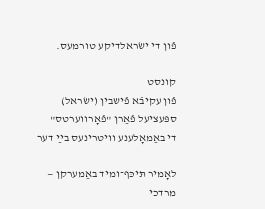פֿון די ישׂראלדיקע טורמעס.

קונסט
פֿון עקיבֿא פֿישבין (ישׂראל)
ספּעציעל פֿאַרן "פֿאָרװערטס"
די באַמאָלענע וויטרינעס בײַ דער

לאָמיר תּיכּף־ומיד באַמערקן — מרדכי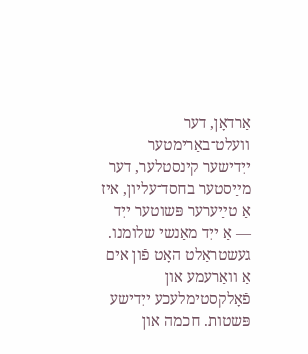אַרדאָן, דער וועלט־באַרימטער ייִדישער קינסטלער, דער מײַסטער בחסד־עליון, איז אַ טײַערער פּשוטער ייִד — אַ ייִד מאַנשי שלומנו. געשטראַלט האָט פֿון אים אַ וואַרעמע און פֿאָלקסטימלעכע ייִדישע פּשטות. חכמה און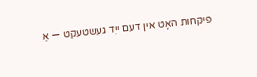פּיקחות האָט אין דעם ייִד געשטעקט — אַ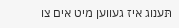תּענוג איז געווען מיט אים צו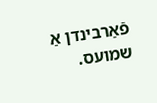פֿאַרבינדן אַ שמועס.